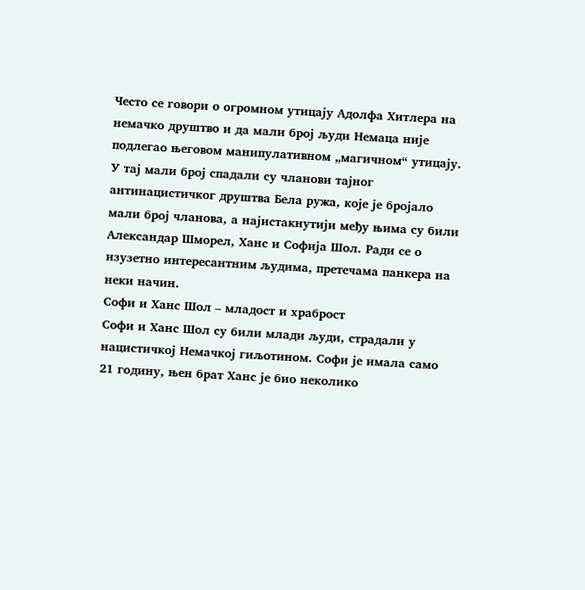Често се говори о огромном утицају Адолфа Хитлера на немачко друштво и да мали број људи Немаца није подлегао његовом манипулативном „магичном“ утицају. У тај мали број спадали су чланови тајног антинацистичког друштва Бела ружа, које је бројало мали број чланова, а најистакнутији међу њима су били Александар Шморел, Ханс и Софија Шол. Ради се о изузетно интересантним људима, претечама панкера на неки начин.
Софи и Ханс Шол – младост и храброст
Софи и Ханс Шол су били млади људи, страдали у нацистичкој Немачкој гиљотином. Софи је имала само 21 годину, њен брат Ханс је био неколико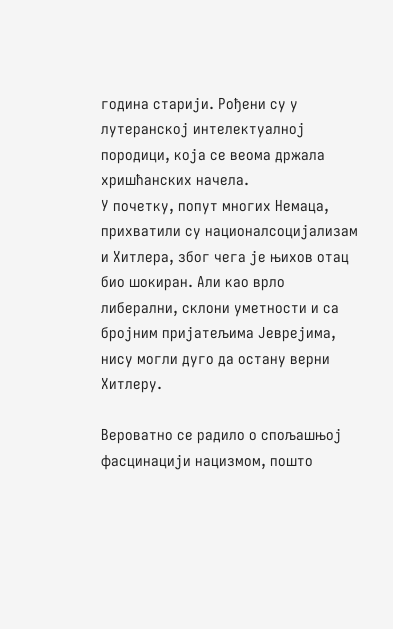година старији. Рођени су у лутеранској интелектуалној породици, која се веома држала хришћанских начела.
У почетку, попут многих Немаца, прихватили су националсоцијализам и Хитлера, због чега је њихов отац био шокиран. Али као врло либерални, склони уметности и са бројним пријатељима Јеврејима, нису могли дуго да остану верни Хитлеру.

Вероватно се радило о спољашњој фасцинацији нацизмом, пошто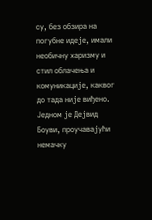су, без обзира на погубне идеје, имали необичну харизму и стил облачења и комуникације, каквог до тада није виђено. Једном је Дејвид Боуви, проучавајући немачку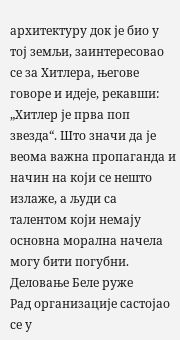архитектуру док је био у тој земљи, заинтересовао се за Хитлера, његове говоре и идеје, рекавши: „Хитлер је прва поп звезда“. Што значи да је веома важна пропаганда и начин на који се нешто излаже, а људи са талентом који немају основна морална начела могу бити погубни.
Деловање Беле руже
Рад организације састојао се у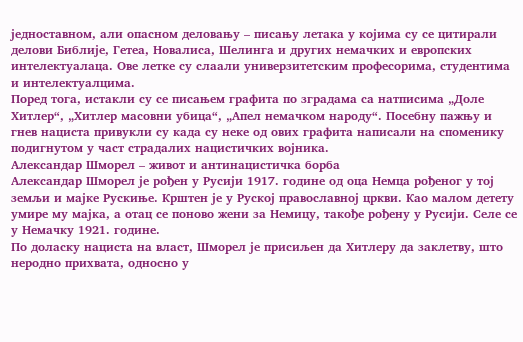једноставном, али опасном деловању – писању летака у којима су се цитирали делови Библије, Гетеа, Новалиса, Шелинга и других немачких и европских интелектуалаца. Ове летке су слаали универзитетским професорима, студентима и интелектуалцима.
Поред тога, истакли су се писањем графита по зградама са натписима „Доле Хитлер“, „Хитлер масовни убица“, „Апел немачком народу“. Посебну пажњу и гнев нациста привукли су када су неке од ових графита написали на споменику подигнутом у част страдалих нацистичких војника.
Александар Шморел – живот и антинацистичка борба
Александар Шморел је рођен у Русији 1917. године од оца Немца рођеног у тој земљи и мајке Рускиње. Крштен је у Руској православној цркви. Као малом детету умире му мајка, а отац се поново жени за Немицу, такође рођену у Русији. Селe се у Немачку 1921. године.
По доласку нациста на власт, Шморел је присиљен да Хитлеру да заклетву, што неродно прихвата, односно у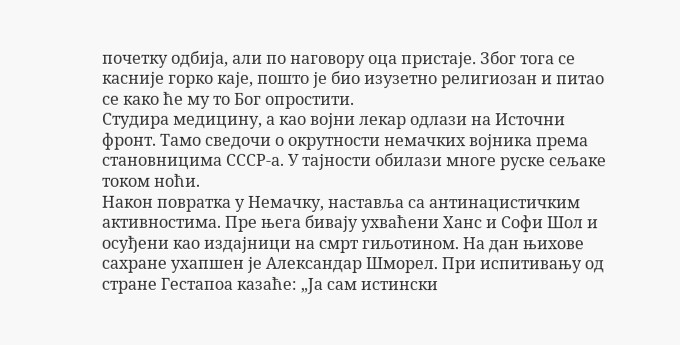почетку одбија, али по наговору оца пристаје. Због тога се касније горко каје, пошто је био изузетно религиозан и питао се како ће му то Бог опростити.
Студира медицину, а као војни лекар одлази на Источни фронт. Тамо сведочи о окрутности немачких војника према становницима СССР-а. У тајности обилази многе руске сељаке током ноћи.
Након повратка у Немачку, наставља са антинацистичким активностима. Пре њега бивају ухваћени Ханс и Софи Шол и осуђени као издајници на смрт гиљотином. На дан њихове сахране ухапшен је Александар Шморел. При испитивању од стране Гестапоа казаће: „Ја сам истински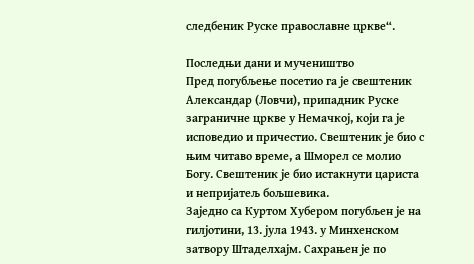следбеник Руске православне цркве“.

Последњи дани и мучеништво
Пред погубљење посетио га је свештеник Александар (Ловчи), припадник Руске заграничне цркве у Немачкој, који га је исповедио и причестио. Свештеник је био с њим читаво време, а Шморел се молио Богу. Свештеник је био истакнути цариста и непријатељ бољшевика.
Зajедно са Куртом Хубером погубљен је на гилјотини, 13. јула 1943. у Минхенском затвору Штаделхајм. Сахрањен је по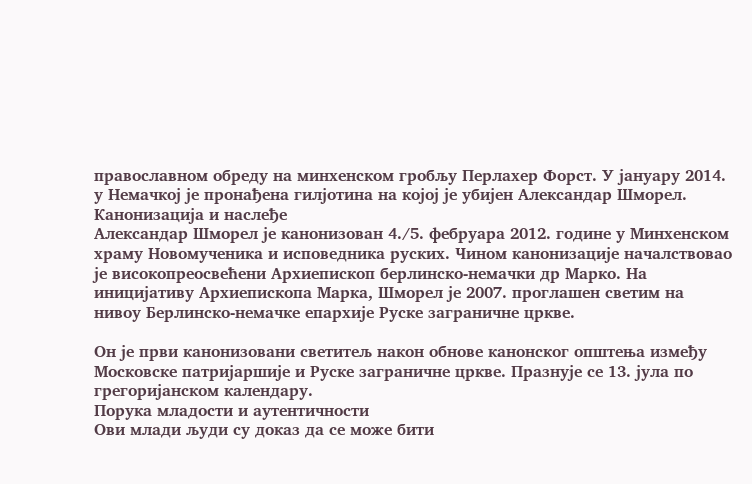православном обреду на минхенском гробљу Перлахер Форст. У јануару 2014. у Немачкој је пронађена гилјотина на којој је убијен Александар Шморел.
Канонизација и наслеђе
Александар Шморел је канонизован 4./5. фебруара 2012. године у Минхенском храму Новомученика и исповедника руских. Чином канонизације началствовао је високопреосвећени Архиепископ берлинско-немачки др Марко. На иницијативу Архиепископа Марка, Шморел је 2007. проглашен светим на нивоу Берлинско-немачке епархије Руске заграничне цркве.

Он је први канонизовани светитељ након обнове канонског општења између Московске патријаршије и Руске заграничне цркве. Празнује се 13. јула по грегоријанском календару.
Порука младости и аутентичности
Ови млади људи су доказ да се може бити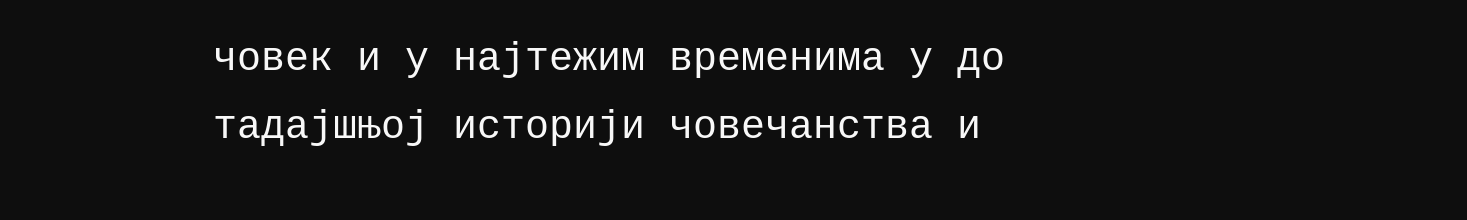човек и у најтежим временима у до тадајшњој историји човечанства и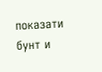показати бунт и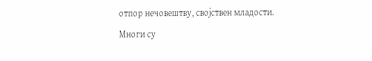отпор нечовештву, својствен младости.
Многи су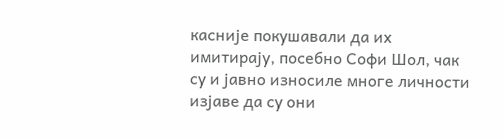касније покушавали да их имитирају, посебно Софи Шол, чак су и јавно износиле многе личности изјаве да су они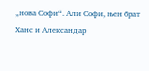„нова Софи“. Али Софи, њен брат Ханс и Александар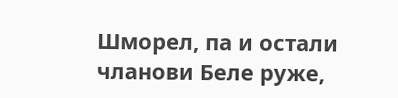Шморел, па и остали чланови Беле руже,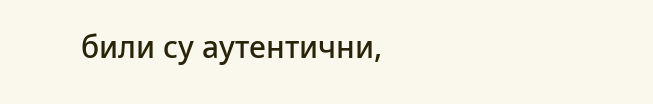били су аутентични,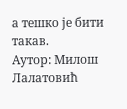а тешко је бити такав.
Аутор: Милош Лалатовић